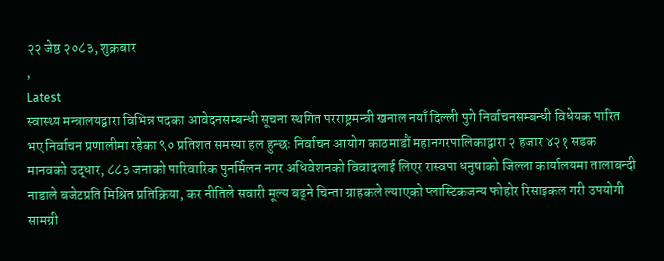२२ जेष्ठ २०८३, शुक्रबार
,
Latest
स्वास्थ्य मन्त्रालयद्वारा विभिन्न पदका आवेदनसम्बन्धी सूचना स्थगित परराष्ट्रमन्त्री खनाल नयाँ दिल्ली पुगे निर्वाचनसम्बन्धी विधेयक पारित भए निर्वाचन प्रणालीमा रहेका ९० प्रतिशत समस्या हल हुन्छः निर्वाचन आयोग काठमाडौं महानगरपालिकाद्वारा २ हजार ४२१ सडक मानवको उद्धार, ८८३ जनाको पारिवारिक पुनर्मिलन नगर अधिवेशनको विवादलाई लिएर रास्वपा धनुषाको जिल्ला कार्यालयमा तालाबन्दी नाडाले बजेटप्रति मिश्रित प्रतिक्रिया, कर नीतिले सवारी मूल्य बढ्ने चिन्ता ग्राहकले ल्याएको प्लास्टिकजन्य फोहोर रिसाइकल गरी उपयोगी सामग्री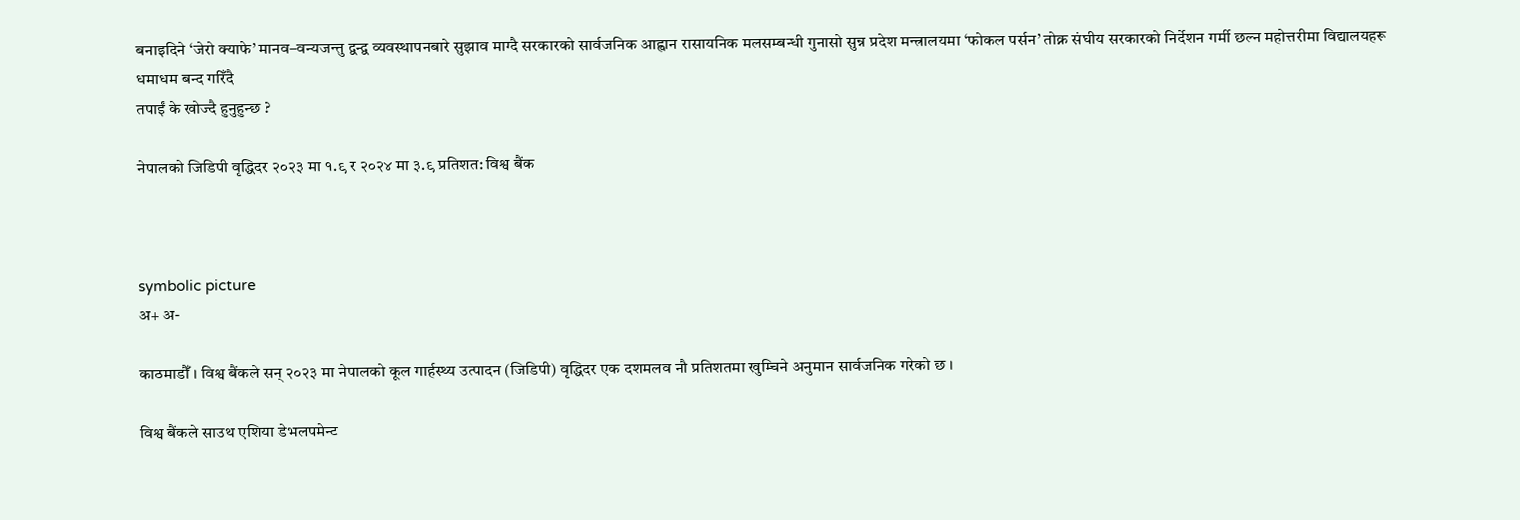बनाइदिने ‘जेरो क्याफे’ मानव–वन्यजन्तु द्वन्द्व व्यवस्थापनबारे सुझाव माग्दै सरकारको सार्वजनिक आह्वान रासायनिक मलसम्बन्धी गुनासो सुन्न प्रदेश मन्त्रालयमा ‘फोकल पर्सन’ तोक्न संघीय सरकारको निर्देशन गर्मी छल्न महोत्तरीमा विद्यालयहरू धमाधम बन्द गरिँदै
तपाईं के खोज्दै हुनुहुन्छ ?

नेपालको जिडिपी वृद्धिदर २०२३ मा १.९ र २०२४ मा ३.९ प्रतिशत: विश्व बैंक



symbolic picture
अ+ अ-

काठमाडौँ । विश्व बैंकले सन् २०२३ मा नेपालको कूल गार्हस्थ्य उत्पादन (जिडिपी) वृद्धिदर एक दशमलव नौ प्रतिशतमा खुम्चिने अनुमान सार्वजनिक गरेको छ ।

विश्व बैंकले साउथ एशिया डेभलपमेन्ट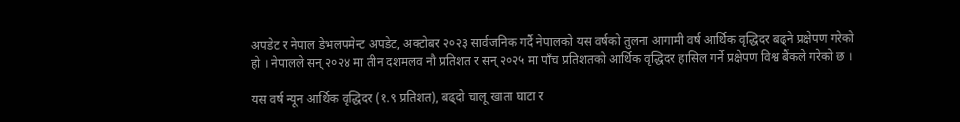अपडेट र नेपाल डेभलपमेन्ट अपडेट, अक्टोबर २०२३ सार्वजनिक गर्दै नेपालको यस वर्षको तुलना आगामी वर्ष आर्थिक वृद्धिदर बढ्ने प्रक्षेपण गरेको हो । नेपालले सन् २०२४ मा तीन दशमलव नौ प्रतिशत र सन् २०२५ मा पाँच प्रतिशतको आर्थिक वृद्धिदर हासिल गर्ने प्रक्षेपण विश्व बैंकले गरेको छ ।

यस वर्ष न्यून आर्थिक वृद्धिदर (१.९ प्रतिशत), बढ्दो चालू खाता घाटा र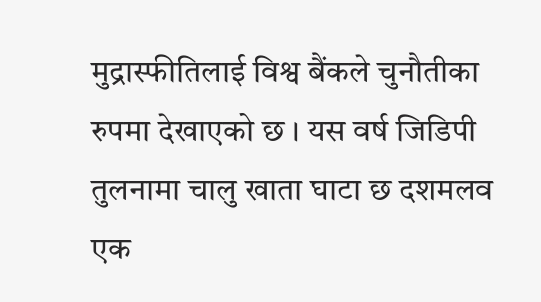मुद्रास्फीतिलाई विश्व बैंकले चुनौतीका रुपमा देखाएको छ । यस वर्ष जिडिपी तुलनामा चालु खाता घाटा छ दशमलव एक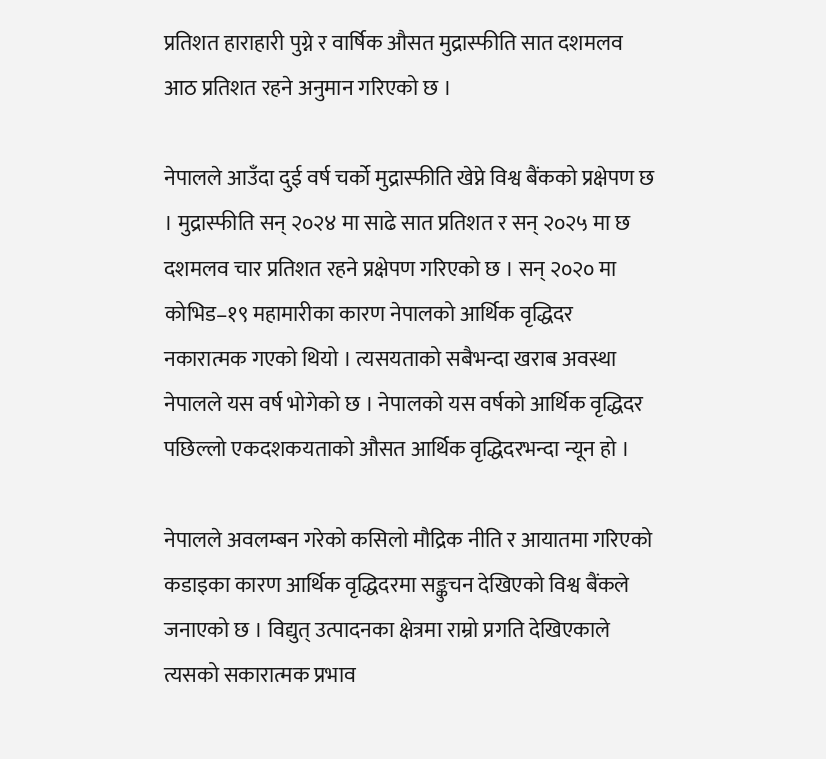प्रतिशत हाराहारी पुग्ने र वार्षिक औसत मुद्रास्फीति सात दशमलव आठ प्रतिशत रहने अनुमान गरिएको छ ।

नेपालले आउँदा दुई वर्ष चर्को मुद्रास्फीति खेप्ने विश्व बैंकको प्रक्षेपण छ । मुद्रास्फीति सन् २०२४ मा साढे सात प्रतिशत र सन् २०२५ मा छ दशमलव चार प्रतिशत रहने प्रक्षेपण गरिएको छ । सन् २०२० मा कोभिड–१९ महामारीका कारण नेपालको आर्थिक वृद्धिदर नकारात्मक गएको थियो । त्यसयताको सबैभन्दा खराब अवस्था नेपालले यस वर्ष भोगेको छ । नेपालको यस वर्षको आर्थिक वृद्धिदर पछिल्लो एकदशकयताको औसत आर्थिक वृद्धिदरभन्दा न्यून हो ।

नेपालले अवलम्बन गरेको कसिलो मौद्रिक नीति र आयातमा गरिएको कडाइका कारण आर्थिक वृद्धिदरमा सङ्कुचन देखिएको विश्व बैंकले जनाएको छ । विद्युत् उत्पादनका क्षेत्रमा राम्रो प्रगति देखिएकाले त्यसको सकारात्मक प्रभाव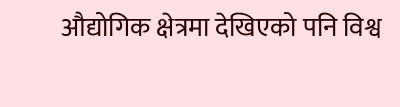औद्योगिक क्षेत्रमा देखिएको पनि विश्व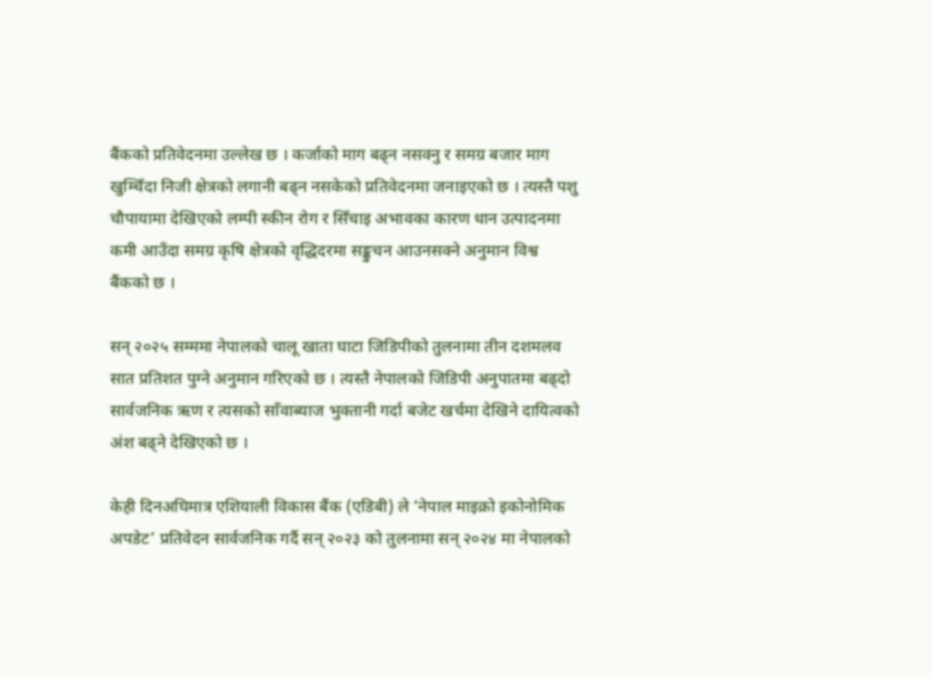बैंकको प्रतिवेदनमा उल्लेख छ । कर्जाको माग बढ्न नसक्नु र समग्र बजार माग खुम्चिँदा निजी क्षेत्रको लगानी बढ्न नसकेको प्रतिवेदनमा जनाइएको छ । त्यस्तै पशु चौपायामा देखिएको लम्पी स्कीन रोग र सिँचाइ अभावका कारण धान उत्पादनमा कमी आउँदा समग्र कृषि क्षेत्रको वृद्धिदरमा सङ्कुचन आउनसक्ने अनुमान विश्व बैंकको छ ।

सन् २०२५ सम्ममा नेपालको चालू खाता घाटा जिडिपीको तुलनामा तीन दशमलव सात प्रतिशत पुग्ने अनुमान गरिएको छ । त्यस्तै नेपालको जिडिपी अनुपातमा बढ्दो सार्वजनिक ऋण र त्यसको साँवाब्याज भुक्तानी गर्दा बजेट खर्चमा देखिने दायित्वको अंश बढ्ने देखिएको छ ।

केही दिनअघिमात्र एशियाली विकास बैंक (एडिबी) ले ‘नेपाल माइक्रो इकोनोमिक अपडेट’ प्रतिवेदन सार्वजनिक गर्दै सन् २०२३ को तुलनामा सन् २०२४ मा नेपालको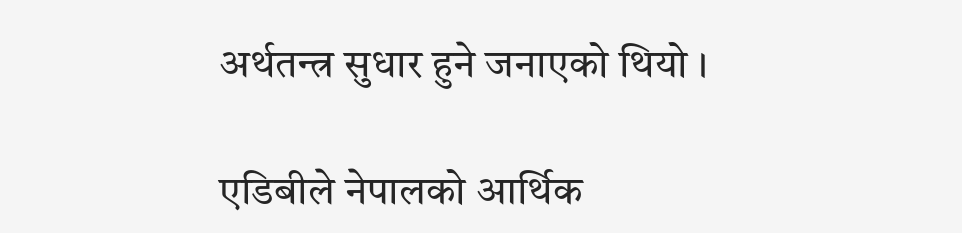अर्थतन्त्र सुधार हुने जनाएको थियो ।

एडिबीले नेपालको आर्थिक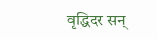वृद्धिदर सन्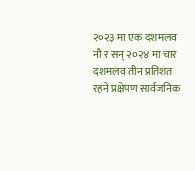२०२३ मा एक दशमलव नौ र सन् २०२४ मा चार दशमलव तीन प्रतिशत रहने प्रक्षेपण सार्वजनिक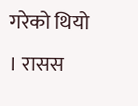गरेको थियो । रासस